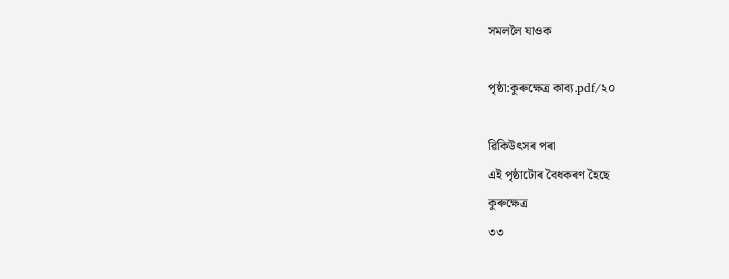সমললৈ যাওক

পৃষ্ঠা:কুৰুক্ষেত্ৰ কাব্য.pdf/২০

ৱিকিউৎসৰ পৰা
এই পৃষ্ঠাটোৰ বৈধকৰণ হৈছে
কুৰুক্ষেত্ৰ
৩৩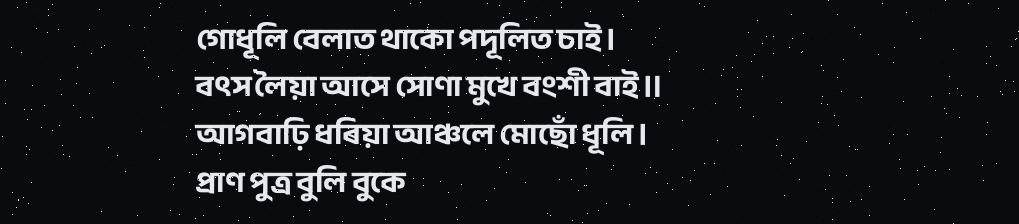গোধূলি বেলাত থাকো পদূলিত চাই।
বৎস লৈয়া আসে সোণা মুখে বংশী বাই॥
আগবাঢ়ি ধৰিয়া আঞ্চলে মোছোঁ ধূলি।
প্ৰাণ পুত্ৰ বুলি বুকে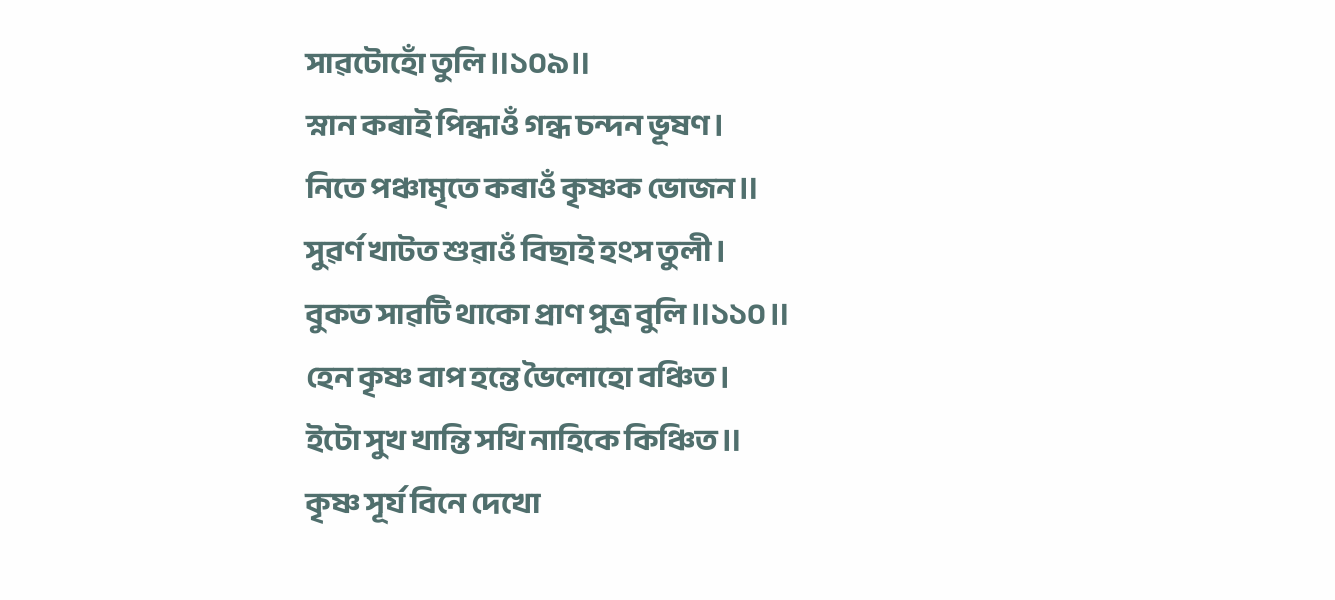সাৱটোহোঁ তুলি॥১০৯॥
স্নান কৰাই পিন্ধাওঁ গন্ধ চন্দন ভূষণ।
নিতে পঞ্চামৃতে কৰাওঁ কৃষ্ণক ভোজন॥
সুৱৰ্ণ খাটত শুৱাওঁ বিছাই হংস তুলী।
বুকত সাৱটি থাকো প্ৰাণ পুত্ৰ বুলি॥১১০॥
হেন কৃষ্ণ বাপ হন্তে ভৈলোহো বঞ্চিত।
ইটো সুখ খান্তি সখি নাহিকে কিঞ্চিত॥
কৃষ্ণ সূৰ্য বিনে দেখো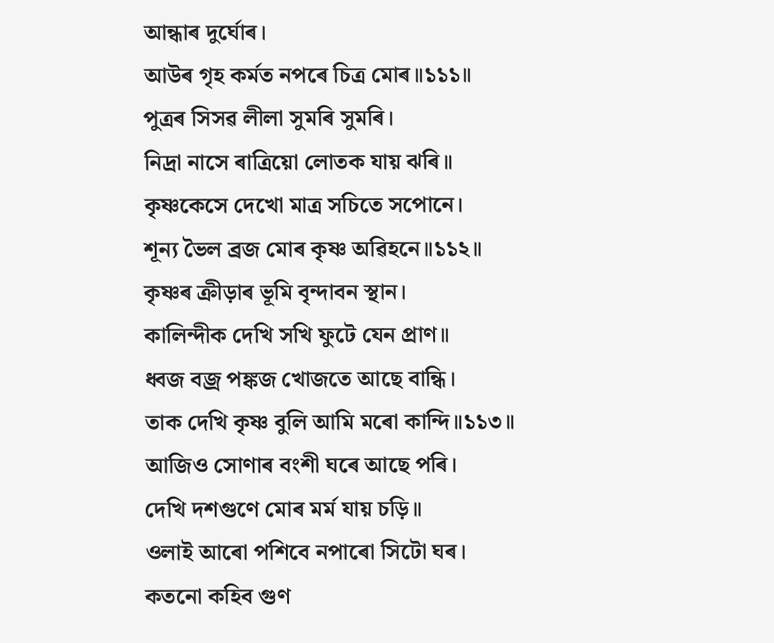আন্ধাৰ দুৰ্ঘোৰ।
আউৰ গৃহ কৰ্মত নপৰে চিত্ৰ মোৰ॥১১১॥
পুত্ৰৰ সিসৱ লীলা সুমৰি সুমৰি।
নিদ্ৰা নাসে ৰাত্ৰিয়ো লোতক যায় ঝৰি॥
কৃষ্ণকেসে দেখো মাত্ৰ সচিতে সপোনে।
শূন্য ভৈল ব্ৰজ মোৰ কৃষ্ণ অৱিহনে॥১১২॥
কৃষ্ণৰ ক্ৰীড়াৰ ভূমি বৃন্দাবন স্থান।
কালিন্দীক দেখি সখি ফুটে যেন প্ৰাণ॥
ধ্বজ বজ্ৰ পঙ্কজ খোজতে আছে বান্ধি।
তাক দেখি কৃষ্ণ বুলি আমি মৰো কান্দি॥১১৩॥
আজিও সোণাৰ বংশী ঘৰে আছে পৰি।
দেখি দশগুণে মোৰ মৰ্ম যায় চড়ি॥
ওলাই আৰো পশিবে নপাৰো সিটো ঘৰ।
কতনো কহিব গুণ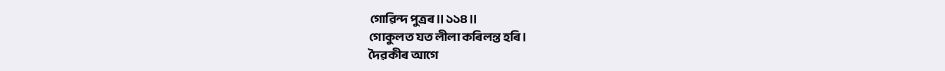গোৱিন্দ পুত্ৰৰ॥১১৪॥
গোকুলত যত লীলা কৰিলন্ত হৰি।
দৈৱকীৰ আগে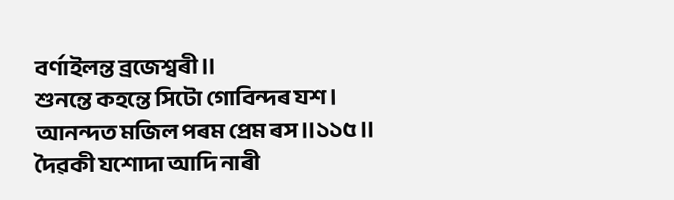বৰ্ণাইলন্ত ব্ৰজেশ্বৰী॥
শুনন্তে কহন্তে সিটো গোবিন্দৰ যশ।
আনন্দত মজিল পৰম প্ৰেম ৰস॥১১৫॥
দৈৱকী যশোদা আদি নাৰী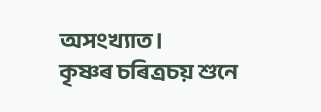অসংখ্যাত।
কৃষ্ণৰ চৰিত্ৰচয় শুনে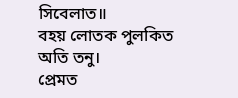সিবেলাত॥
বহয় লোতক পুলকিত অতি তনু।
প্ৰেমত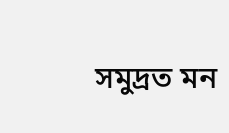সমুদ্ৰত মন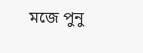মজে পুনু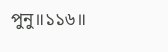পুনু॥১১৬॥